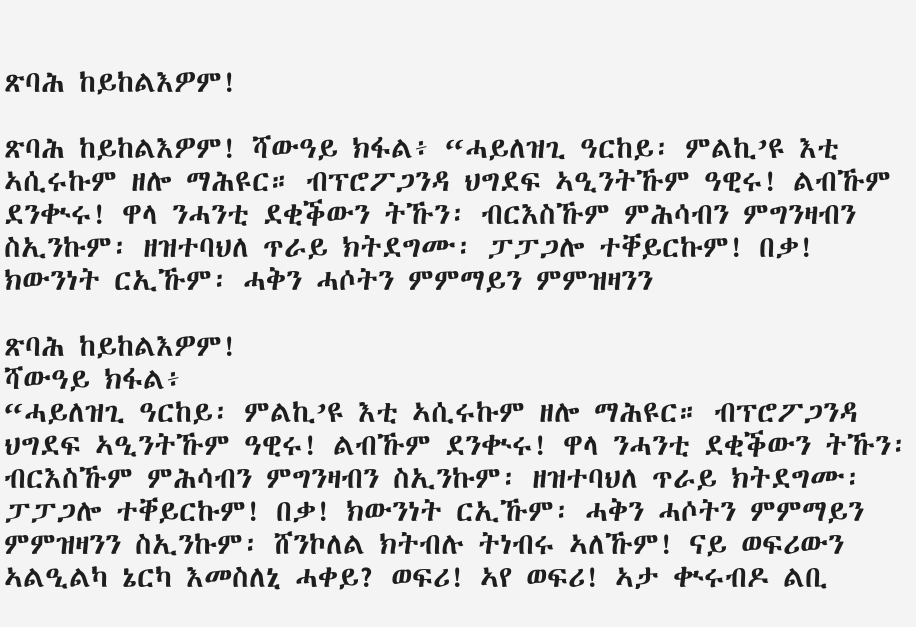ጽባሕ ከይከልእዎም!

ጽባሕ ከይከልእዎም! ሻውዓይ ክፋል፥ “ሓይለዝጊ ዓርከይ፡ ምልኪ’ዩ እቲ ኣሲሩኩም ዘሎ ማሕዩር። ብፕሮፖጋንዳ ህግደፍ ኣዒንትኹም ዓዊሩ! ልብኹም ደንቊሩ! ዋላ ንሓንቲ ደቂቕውን ትኹን፡ ብርእስኹም ምሕሳብን ምግንዛብን ስኢንኩም፡ ዘዝተባህለ ጥራይ ክትደግሙ፡ ፓፓጋሎ ተቐይርኩም! በቃ! ክውንነት ርኢኹም፡ ሓቅን ሓሶትን ምምማይን ምምዝዛንን

ጽባሕ ከይከልእዎም!
ሻውዓይ ክፋል፥
“ሓይለዝጊ ዓርከይ፡ ምልኪ’ዩ እቲ ኣሲሩኩም ዘሎ ማሕዩር። ብፕሮፖጋንዳ ህግደፍ ኣዒንትኹም ዓዊሩ! ልብኹም ደንቊሩ! ዋላ ንሓንቲ ደቂቕውን ትኹን፡ ብርእስኹም ምሕሳብን ምግንዛብን ስኢንኩም፡ ዘዝተባህለ ጥራይ ክትደግሙ፡ ፓፓጋሎ ተቐይርኩም! በቃ! ክውንነት ርኢኹም፡ ሓቅን ሓሶትን ምምማይን ምምዝዛንን ስኢንኩም፡ ሸንኮለል ክትብሉ ትነብሩ ኣለኹም! ናይ ወፍሪውን ኣልዒልካ ኔርካ እመስለኒ ሓቀይ? ወፍሪ! ኣየ ወፍሪ! ኣታ ቊሩብዶ ልቢ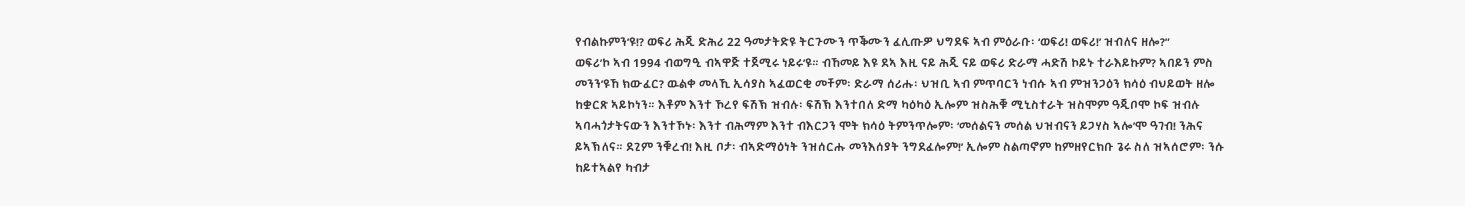የብልኩምን’ዩ!? ወፍሪ ሕጂ ድሕሪ 22 ዓመታትድዩ ትርጉሙን ጥቕሙን ፈሊጡዎ ህግደፍ ኣብ ምዕራቡ፡ ‘ወፍሪ! ወፍሪ!’ ዝብለና ዘሎ?”
ወፍሪ’ኮ ኣብ 1994 ብወግዒ ብኣዋጅ ተጀሚሩ ነይሩ’ዩ። ብኸመይ እዩ ደኣ እዚ ናይ ሕጂ ናይ ወፍሪ ድራማ ሓድሽ ኮይኑ ተራእይኩም? ኣበይን ምስ መንን’ዩኸ ክውፈር? ዉልቀ መላኺ ኢሳያስ ኣፈወርቂ መቸም፡ ድራማ ሰሪሑ፡ ህዝቢ ኣብ ምጥባርን ነብሱ ኣብ ምዝንጋዕን ክሳዕ ብህይወት ዘሎ ከቋርጽ ኣይኮነን። እቶም እንተ ኾረየ ፍሽኽ ዝብሉ፡ ፍሽኽ እንተበለ ድማ ካዕካዕ ኢሎም ዝስሕቑ ሚኒስተራት ዝስሞም ዓጂቦሞ ኮፍ ዝብሉ ኣባሓጎታትናውን እንተኾኑ፡ እንተ ብሕማም እንተ ብእርጋን ሞት ክሳዕ ትምንጥሎም፡ ‘መሰልናን መሰል ህዝብናን ይጋሃስ ኣሎ’ሞ ዓገብ! ንሕና ይኣኽለና። ደጊም ንቑረብ! እዚ ቦታ፡ ብኣድማዕነት ንዝሰርሑ መንእሰያት ንግደፈሎም!’ ኢሎም ስልጣኖም ከምዘየርክቡ ጌሩ ስለ ዝኣሰሮም፡ ንሱ ከይተኣልየ ካብታ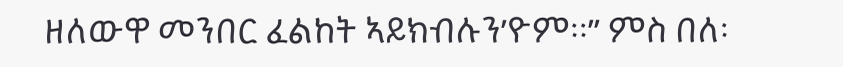ዘለውዋ መንበር ፈልከት ኣይክብሉን’ዮም።” ምስ በለ፡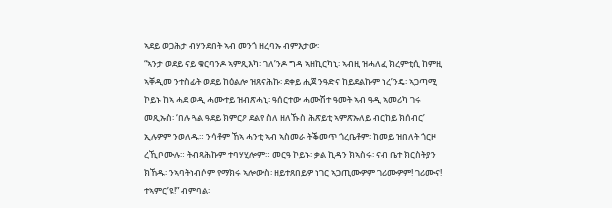ኣደይ ወጋሕታ ብሃንደበት ኣብ መንጎ ዘረባኡ ብምእታው፡
“ኣንታ ወደይ ናይ ቁርባንዶ ኣምጺእካ፡ ገለ’ንዶ ግዳ ኣዘኪርካኒ፡ ኣብዚ ዝሓለፈ ክረምቲሲ ከምዚ ኣቐዲመ ንተስፊት ወደይ ከዕልሎ ዝጸናሕኩ፡ ደቀይ ሒጀ ንዓድና ከይደልኩም ነረ’ንዴ፡ ኣጋጣሚ ኮይኑ ከኣ ሓደ ወዲ ሓሙተይ ዝብጽሓኒ፡ ዓሰርተው ሓሙሽተ ዓመት ኣብ ዓዲ ኣመሪካ ገሩ መጺኡስ፡ ‘በሉ ጓል ዓደይ ክምርዖ ደልየ ስለ ዘለኹስ ሕጽይቲ ኣምጽኡለይ ብርከይ ክሰብር’ ኢሉዎም ንወለዱ። ንሳቶም ኸኣ ሓንቲ ኣብ ኣስመራ ትቕመጥ ጎረቤቶም፡ ከመይ ዝበለት ጎርዞ ረኺቦሙሉ። ትብጻሕኩም ተባሃሂሎም። መርዓ ኮይኑ፡ ቃል ኪዳን ክኣስሩ፡ ናብ ቤተ ክርስትያን ክኸዱ፡ ንኣባትነብሶም የማክሩ ኣሎውስ፡ ዘይተጸበይዎ ነገር ኣጋጢሙዎም ገሪሙዎም! ገሪሙና! ተኣምር’ዩ!” ብምባል፡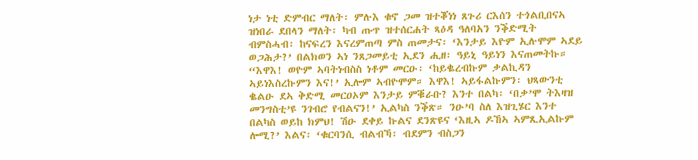ነታ ነቲ ድምብር ማለት፡ ምሉእ ቁኖ ጋመ ዝተቖነነ ጸጉሪ ርእሰን ተጎልቢበናኣ ዝነበራ ደበላን ማለት፡ ካብ ጡጥ ዝተሰርሐት ጻዕዳ ዓለባአን ንቕድሚት ብምስሓብ፡ ከናፍረን እናረምጠጣ ምስ ጠመታና፡ ‘እንታይ እዮም ኢሉሞም ኣደይ ወጋሕታ?’ በልክወን ኣነ ንጸጋመይቲ ኢደን ሒዘ፡ ዓይኒ ዓይነን እናጠመትኩ።
“እዋእ! ወዮም ኣባትነብስስ ነቶም መርዑ፡ ‘ከይቈረብኩም ቃልኪዳን ኣይነእስረኩምን እና!’ ኢሎም ኣብዮሞም። እዋእ! ኣይፋልኩምን፡ ህጻውንቲ ቈልዑ ደኣ ቅድሚ መርዐኦም እንታይ ምቑራቡ? እንተ በልካ፡ ‘በቃ’ሞ ትእዛዝ መንግስቲ’ዩ ንገብሮ የብልናን!’ ኢልካስ ንቕጽ። ንዑ’ባ ስለ እዝጊሄር እንተ በልካስ ወይከ ክምህ! ሽዑ ደቀይ ኩልና ደንጽዩና ‘እዚኣ ዶኸኣ ኣምጺኢልኩም ሎሚ?’ እልና፡ ‘ቁርባንሲ ብልብኻ፡ ብደምን ብስጋን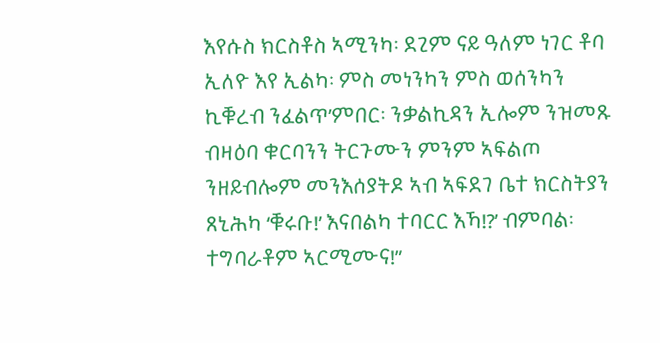እየሱስ ክርስቶስ ኣሚንካ፡ ደጊም ናይ ዓለም ነገር ቶባ ኢለዮ እየ ኢልካ፡ ምስ መነንካን ምስ ወሰንካን ኪቑረብ ንፈልጥ’ምበር፡ ንቃልኪዳን ኢሎም ንዝመጹ ብዛዕባ ቁርባንን ትርጉሙን ምንም ኣፍልጦ ንዘይብሎም መንእሰያትዶ ኣብ ኣፍደገ ቤተ ክርስትያን ጸኒሕካ ‘ቑሩቡ!’ እናበልካ ተባርር እኻ!?’ ብምባል፡ ተግባራቶም ኣርሚሙና!”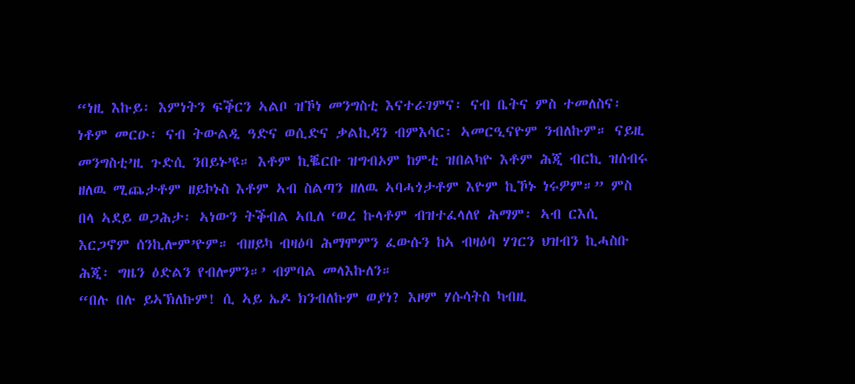“ነዚ እኩይ፡ እምነትን ፍቕርን ኣልቦ ዝኾነ መንግስቲ እናተራገምና፡ ናብ ቤትና ምስ ተመለስና፡ ነቶም መርዑ፡ ናብ ትውልዲ ዓድና ወሲድና ቃልኪዳን ብምእሳር፡ ኣመርዒናዮም ንብለኩም። ናይዚ መንግስቲ’ዚ ጉድሲ ንበይኑ’ዩ። እቶም ኪቘርቡ ዝግብኦም ከምቲ ዝበልካዮ እቶም ሕጂ ብርኪ ዝሰብሩ ዘለዉ ሚጨታቶም ዘይኮኑስ እቶም ኣብ ስልጣን ዘለዉ ኣባሓጎታቶም እዮም ኪኾኑ ነሩዎም።” ምስ በላ ኣደይ ወጋሕታ፡ ኣነውን ትቕብል ኣቢለ ‘ወረ ኩላቶም ብዝተፈላለየ ሕማም፡ ኣብ ርእሲ እርጋኖም ሰንኪሎም’ዮም። ብዘይካ ብዛዕባ ሕማሞምን ፈውሱን ከኣ ብዛዕባ ሃገርን ህዝብን ኪሓስቡ ሕጂ፡ ግዜን ዕድልን የብሎምን።’ ብምባል መላእኩለን።
“በሉ በሉ ይኣኽለኩም! ሲ ኣይ ኤዶ ክንብለኩም ወያነ? እዞም ሃሱሳትስ ካብዚ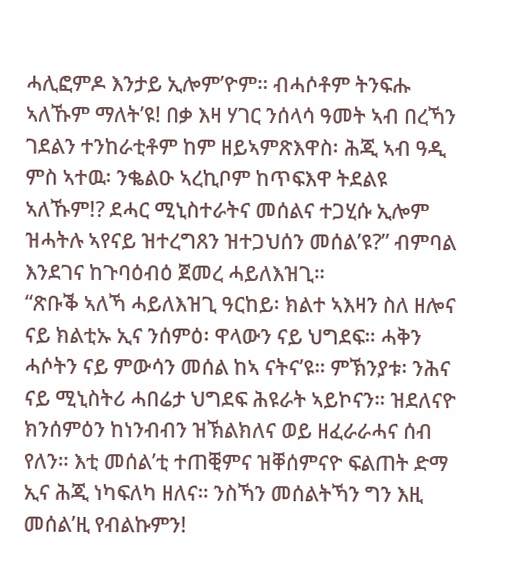ሓሊፎምዶ እንታይ ኢሎም’ዮም። ብሓሶቶም ትንፍሑ ኣለኹም ማለት’ዩ! በቃ እዛ ሃገር ንሰላሳ ዓመት ኣብ በረኻን ገደልን ተንከራቲቶም ከም ዘይኣምጽእዋስ፡ ሕጂ ኣብ ዓዲ ምስ ኣተዉ፡ ንቈልዑ ኣረኪቦም ከጥፍእዋ ትደልዩ ኣለኹም!? ደሓር ሚኒስተራትና መሰልና ተጋሂሱ ኢሎም ዝሓትሉ ኣየናይ ዝተረግጸን ዝተጋህሰን መሰል’ዩ?” ብምባል እንደገና ከጉባዕብዕ ጀመረ ሓይለእዝጊ።
“ጽቡቕ ኣለኻ ሓይለእዝጊ ዓርከይ፡ ክልተ ኣእዛን ስለ ዘሎና ናይ ክልቲኡ ኢና ንሰምዕ፡ ዋላውን ናይ ህግደፍ። ሓቅን ሓሶትን ናይ ምውሳን መሰል ከኣ ናትና’ዩ። ምኽንያቱ፡ ንሕና ናይ ሚኒስትሪ ሓበሬታ ህግደፍ ሕዩራት ኣይኮናን። ዝደለናዮ ክንሰምዕን ከነንብብን ዝኽልክለና ወይ ዘፈራራሓና ሰብ የለን። እቲ መሰል’ቲ ተጠቒምና ዝቐሰምናዮ ፍልጠት ድማ ኢና ሕጂ ነካፍለካ ዘለና። ንስኻን መሰልትኻን ግን እዚ መሰል’ዚ የብልኩምን!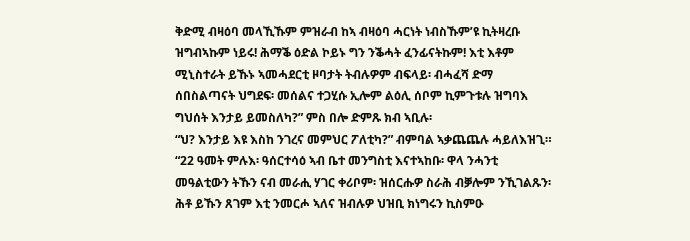ቅድሚ ብዛዕባ መላኺኹም ምዝራብ ከኣ ብዛዕባ ሓርነት ነብስኹም’ዩ ኪትዛረቡ ዝግብኣኩም ነይሩ! ሕማቕ ዕድል ኮይኑ ግን ንቕሓት ፈንፊናትኩም! እቲ እቶም ሚኒስተራት ይኹኑ ኣመሓደርቲ ዞባታት ትብሉዎም ብፍላይ፡ ብሓፈሻ ድማ ሰበስልጣናት ህግደፍ፡ መሰልና ተጋሂሱ ኢሎም ልዕሊ ሰቦም ኪምጉቱሉ ዝግባእ ግህሰት እንታይ ይመስለካ?” ምስ በሎ ድምጹ ክብ ኣቢሉ፡
“ህ? እንታይ እዩ እስከ ንገረና መምህር ፖለቲካ?” ብምባል ኣቃጨጨሉ ሓይለእዝጊ።
“22 ዓመት ምሉእ፡ ዓሰርተሳዕ ኣብ ቤተ መንግስቲ እናተኣከቡ፡ ዋላ ንሓንቲ መዓልቲውን ትኹን ናብ መራሒ ሃገር ቀሪቦም፡ ዝሰርሑዎ ስራሕ ብቓሎም ንኺገልጹን፡ ሕቶ ይኹን ጸገም እቲ ንመርሖ ኣለና ዝብሉዎ ህዝቢ ክነግሩን ኪስምዑ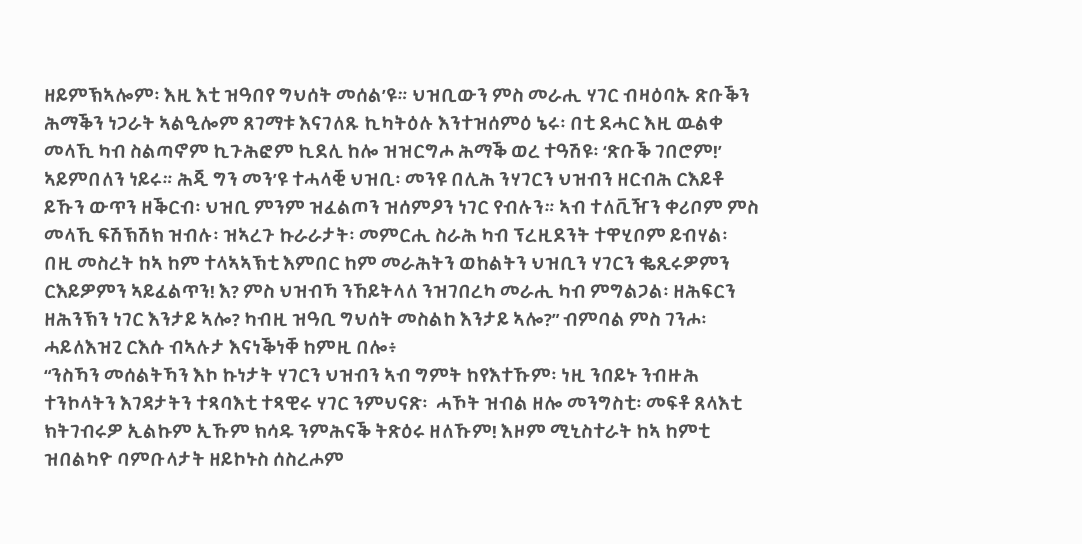ዘይምኽኣሎም፡ እዚ እቲ ዝዓበየ ግህሰት መሰል’ዩ። ህዝቢውን ምስ መራሒ ሃገር ብዛዕባኡ ጽቡቕን ሕማቕን ነጋራት ኣልዒሎም ጸገማቱ እናገለጹ ኪካትዕሉ እንተዝሰምዕ ኔሩ፡ በቲ ደሓር እዚ ዉልቀ መላኺ ካብ ስልጣኖም ኪጉሕፎም ኪደሊ ከሎ ዝዝርግሖ ሕማቕ ወረ ተዓሽዩ፡ ‘ጽቡቕ ገበሮም!’ ኣይምበለን ነይሩ። ሕጂ ግን መን’ዩ ተሓላቒ ህዝቢ፡ መንዩ በሊሕ ንሃገርን ህዝብን ዘርብሕ ርእይቶ ይኹን ውጥን ዘቕርብ፡ ህዝቢ ምንም ዝፈልጦን ዝሰምዖን ነገር የብሉን። ኣብ ተለቪዥን ቀሪቦም ምስ መላኺ ፍሽኽሽክ ዝብሉ፡ ዝኣረጉ ኩራራታት፡ መምርሒ ስራሕ ካብ ፕረዚደንት ተዋሂቦም ይብሃል፡ በዚ መስረት ከኣ ከም ተላኣኣኽቲ እምበር ከም መራሕትን ወከልትን ህዝቢን ሃገርን ቈጺሩዎምን ርእይዎምን ኣይፈልጥን! እ? ምስ ህዝብኻ ንኸይትላለ ንዝገበረካ መራሒ ካብ ምግልጋል፡ ዘሕፍርን ዘሕንኽን ነገር እንታይ ኣሎ? ካብዚ ዝዓቢ ግህሰት መስልከ እንታይ ኣሎ?” ብምባል ምስ ገንሖ፡ ሓይለእዝጊ ርእሱ ብኣሉታ እናነቕነቐ ከምዚ በሎ፥
“ንስኻን መሰልትኻን እኮ ኩነታት ሃገርን ህዝብን ኣብ ግምት ከየእተኹም፡ ነዚ ንበይኑ ንብዙሕ ተንኮላትን እገዳታትን ተጻባእቲ ተጻዊሩ ሃገር ንምህናጽ፡  ሓኾት ዝብል ዘሎ መንግስቲ፡ መፍቶ ጸላእቲ ክትገብሩዎ ኢልኩም ኢኹም ክሳዱ ንምሕናቕ ትጽዕሩ ዘለኹም! እዞም ሚኒስተራት ከኣ ከምቲ ዝበልካዮ ባምቡላታት ዘይኮኑስ ሰስረሖም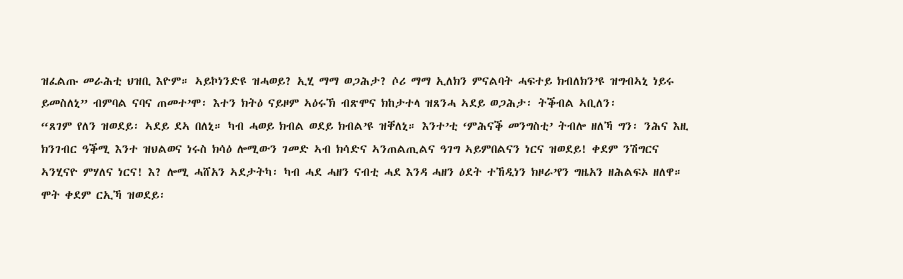ዝፈልጡ መራሕቲ ህዝቢ እዮም። ኣይኮነንድዩ ዝሓወይ? ኢሂ ማማ ወጋሕታ? ሶሪ ማማ ኢለክን ምናልባት ሓፍተይ ክብለክን’ዩ ዝግብኣኒ ነይሩ ይመስለኒ” ብምባል ናባና ጠመተ’ሞ፡ እተን ክትዕ ናይዞም ኣዕሩኽ ብጽሞና ክከታተላ ዝጸንሓ ኣደይ ወጋሕታ፡ ትቕብል ኣቢለን፡
“ጸገም የለን ዝወደይ፡ ኣደይ ደኣ በለኒ። ካብ ሓወይ ክብል ወደይ ክብል’ዩ ዝቐለኒ። እንተ’ቲ ‘ምሕናቕ መንግስቲ’ ትብሎ ዘለኻ ግን፡ ንሕና እዚ ክንገብር ዓቕሚ እንተ ዝህልወና ነሩስ ክሳዕ ሎሚውን ገመድ ኣብ ክሳድና ኣንጠልጢልና ዓገግ ኣይምበልናን ነርና ዝወደይ! ቀደም ንሽግርና ኣንሂናዮ ምሃለና ነርና! እ? ሎሚ ሓሸአን ኣደታትካ፡ ካብ ሓደ ሓዘን ናብቲ ሓደ እንዳ ሓዘን ዕደት ተኸዲነን ክዞራ’የን ግዜአን ዘሕልፍኦ ዘለዋ። ሞት ቀደም ርኢኻ ዝወደይ፡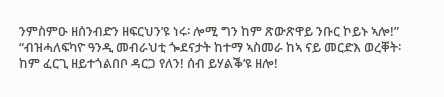ንምስምዑ ዘሰንብድን ዘፍርህን’ዩ ነሩ፡ ሎሚ ግን ከም ጽውጽዋይ ንቡር ኮይኑ ኣሎ!”
“ብዝሓለፍካዮ ዓንዲ መብራህቲ ጐደናታት ከተማ ኣስመራ ከኣ ናይ መርድእ ወረቐት፡ ከም ፈርጊ ዘይተጎልበቦ ዳርጋ የለን! ሰብ ይሃልቕ’ዩ ዘሎ!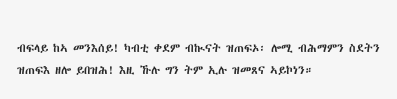ብፍላይ ከኣ መንእሰይ! ካብቲ ቀደም ብኲናት ዝጠፍኦ፡ ሎሚ ብሕማምን ስደትን ዝጠፍእ ዘሎ ይበዝሕ! እዚ ኹሉ ግን ትም ኢሉ ዝመጸና ኣይኮነን።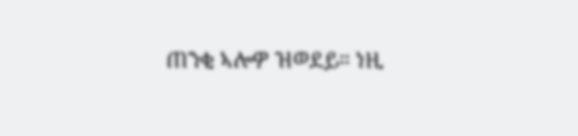ጠንቂ ኣሎዎ ዝወደይ። ነዚ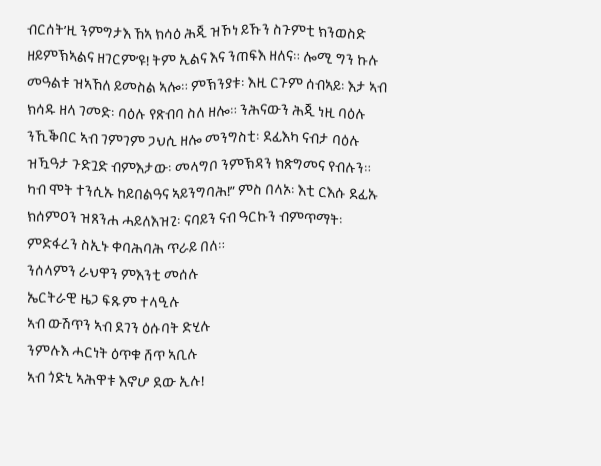ብርሰት’ዚ ንምግታእ ኸኣ ክሳዕ ሕጂ ዝኾነ ይኹን ስጉምቲ ክንወስድ ዘይምኽኣልና ዘገርም’ዩ! ትም ኢልና እና ንጠፍእ ዘለና። ሎሚ ግን ኩሉ መዓልቱ ዝኣኸለ ይመስል ኣሎ። ምኽንያቱ፡ እዚ ርጉም ሰብኣይ፡ እታ ኣብ ክሳዱ ዘላ ገመድ፡ ባዕሉ የጽብባ ስለ ዘሎ። ንሕናውን ሕጂ ነዚ ባዕሉ ንኺቕበር ኣብ ገምገም ጋህሲ ዘሎ መንግስቲ፡ ደፊእካ ናብታ ባዕሉ ዝዃዓታ ጉድጓድ ብምእታው፡ መላግቦ ንምኽዳን ክጽግመና የብሉን። ካብ ሞት ተንሲኡ ከይበልዓና ኣይንግባሕ!” ምስ በላኦ፡ እቲ ርእሱ ደፊኡ ክሰምዐን ዝጸንሐ ሓይለእዝጊ፡ ናባይን ናብ ዓርኩን ብምጥማት፡ ምድፋረን ስኢኑ ቀባሕባሕ ጥራይ በለ።
ንሰላምን ራህዋን ምእንቲ መሰሉ
ኤርትራዊ ዜጋ ፍጹም ተላዒሉ
ኣብ ውሽጥን ኣብ ደገን ዕሱባት ድሂሉ
ንምሉእ ሓርነት ዕጥቁ ሸጥ ኣቢሉ
ኣብ ጎድኒ ኣሕዋቱ እኖሆ ደው ኢሉ!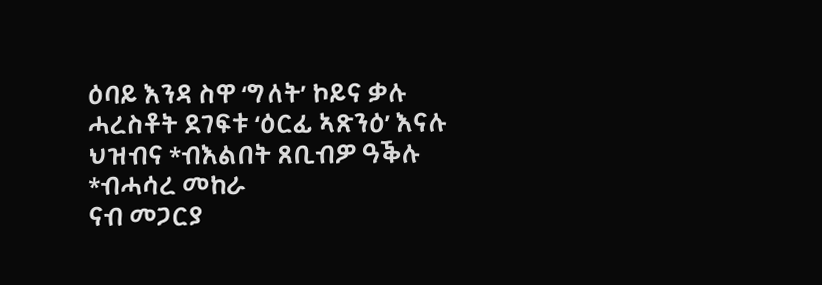ዕባይ እንዳ ስዋ ‘ግለት’ ኮይና ቃሉ
ሓረስቶት ደገፍቱ ‘ዕርፊ ኣጽንዕ’ እናሉ
ህዝብና *ብእልበት ጸቢብዎ ዓቕሉ     *ብሓሳረ መከራ
ናብ መጋርያ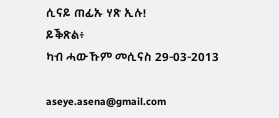ሲናይ ጠፊኡ ሃጽ ኢሉ!
ይቕጽል፥
ካብ ሓውኹም መሲናስ 29-03-2013

aseye.asena@gmail.com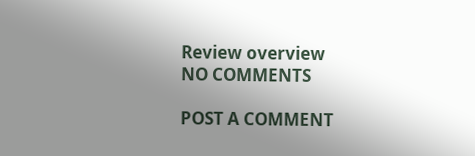Review overview
NO COMMENTS

POST A COMMENT